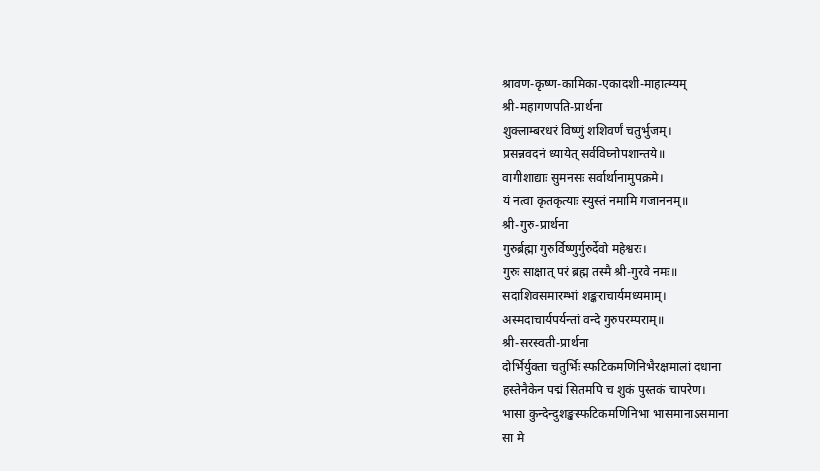श्रावण-कृष्ण-कामिका-एकादशी-माहात्म्यम्
श्री-महागणपति-प्रार्थना
शुक्लाम्बरधरं विष्णुं शशिवर्णं चतुर्भुजम्।
प्रसन्नवदनं ध्यायेत् सर्वविघ्नोपशान्तये॥
वागीशाद्याः सुमनसः सर्वार्थानामुपक्रमे।
यं नत्वा कृतकृत्याः स्युस्तं नमामि गजाननम्॥
श्री-गुरु-प्रार्थना
गुरुर्ब्रह्मा गुरुर्विष्णुर्गुरुर्देवो महेश्वरः।
गुरुः साक्षात् परं ब्रह्म तस्मै श्री-गुरवे नमः॥
सदाशिवसमारम्भां शङ्कराचार्यमध्यमाम्।
अस्मदाचार्यपर्यन्तां वन्दे गुरुपरम्पराम्॥
श्री-सरस्वती-प्रार्थना
दोर्भिर्युक्ता चतुर्भिः स्फटिकमणिनिभैरक्षमालां दधाना
हस्तेनैकेन पद्मं सितमपि च शुकं पुस्तकं चापरेण।
भासा कुन्देन्दुशङ्खस्फटिकमणिनिभा भासमानाऽसमाना
सा मे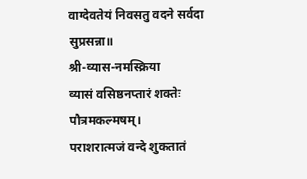वाग्देवतेयं निवसतु वदने सर्वदा सुप्रसन्ना॥
श्री-व्यास-नमस्क्रिया
व्यासं वसिष्ठनप्तारं शक्तेः पौत्रमकल्मषम्।
पराशरात्मजं वन्दे शुकतातं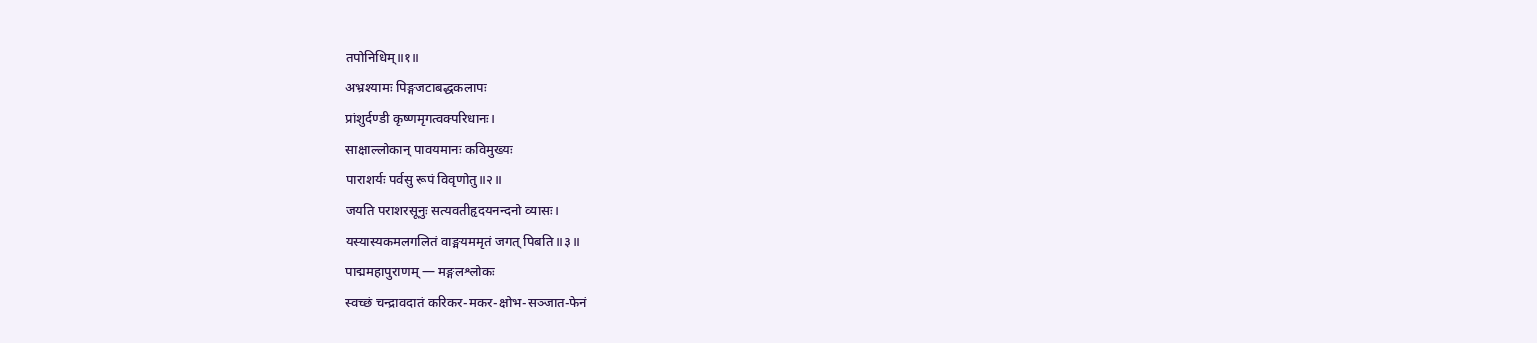तपोनिधिम्॥१॥
अभ्रश्यामः पिङ्गजटाबद्धकलापः
प्रांशुर्दण्डी कृष्णमृगत्वक्परिधानः।
साक्षाल्लोकान् पावयमानः कविमुख्यः
पाराशर्यः पर्वसु रूपं विवृणोतु॥२॥
जयति पराशरसूनुः सत्यवतीहृदयनन्दनो व्यासः।
यस्यास्यकमलगलितं वाङ्मयममृतं जगत् पिबति॥३॥
पाद्ममहापुराणम् — मङ्गलश्लोकः
स्वच्छं चन्द्रावदातं करिकर-मकर-क्षोभ-सञ्जात-फेनं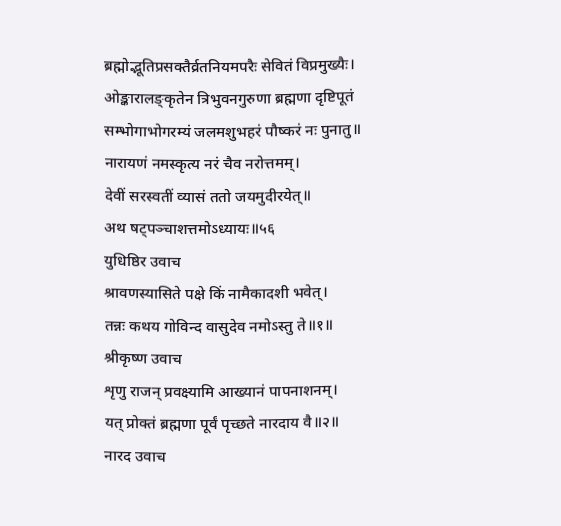ब्रह्मोद्भूतिप्रसक्तैर्व्रतनियमपरैः सेवितं विप्रमुख्यैः।
ओङ्कारालङ्कृतेन त्रिभुवनगुरुणा ब्रह्मणा दृष्टिपूतं
सम्भोगाभोगरम्यं जलमशुभहरं पौष्करं नः पुनातु॥
नारायणं नमस्कृत्य नरं चैव नरोत्तमम्।
देवीं सरस्वतीं व्यासं ततो जयमुदीरयेत्॥
अथ षट्पञ्चाशत्तमोऽध्यायः॥५६
युधिष्ठिर उवाच
श्रावणस्यासिते पक्षे किं नामैकादशी भवेत्।
तन्नः कथय गोविन्द वासुदेव नमोऽस्तु ते॥१॥
श्रीकृष्ण उवाच
शृणु राजन् प्रवक्ष्यामि आख्यानं पापनाशनम्।
यत् प्रोक्तं ब्रह्मणा पूर्वं पृच्छते नारदाय वै॥२॥
नारद उवाच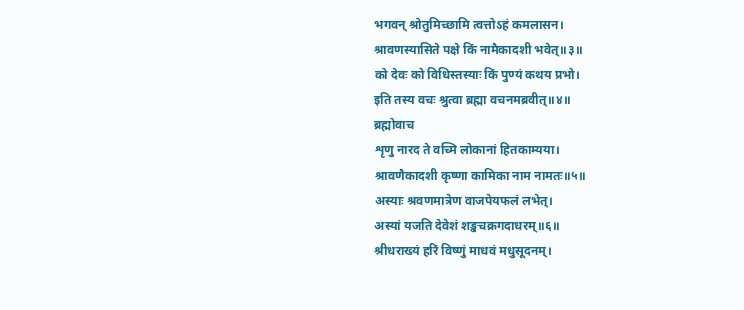भगवन् श्रोतुमिच्छामि त्वत्तोऽहं कमलासन।
श्रावणस्यासिते पक्षे किं नामैकादशी भवेत्॥३॥
को देवः को विधिस्तस्याः किं पुण्यं कथय प्रभो।
इति तस्य वचः श्रुत्वा ब्रह्मा वचनमब्रवीत्॥४॥
ब्रह्मोवाच
शृणु नारद ते वच्मि लोकानां हितकाम्यया।
श्रावणैकादशी कृष्णा कामिका नाम नामतः॥५॥
अस्याः श्रवणमात्रेण वाजपेयफलं लभेत्।
अस्यां यजति देवेशं शङ्खचक्रगदाधरम्॥६॥
श्रीधराख्यं हरिं विष्णुं माधवं मधुसूदनम्।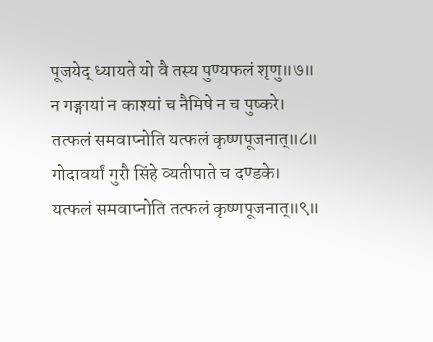पूजयेद् ध्यायते यो वै तस्य पुण्यफलं शृणु॥७॥
न गङ्गायां न काश्यां च नैमिषे न च पुष्करे।
तत्फलं समवाप्नोति यत्फलं कृष्णपूजनात्॥८॥
गोदावर्यां गुरौ सिंहे व्यतीपाते च दण्डके।
यत्फलं समवाप्नोति तत्फलं कृष्णपूजनात्॥९॥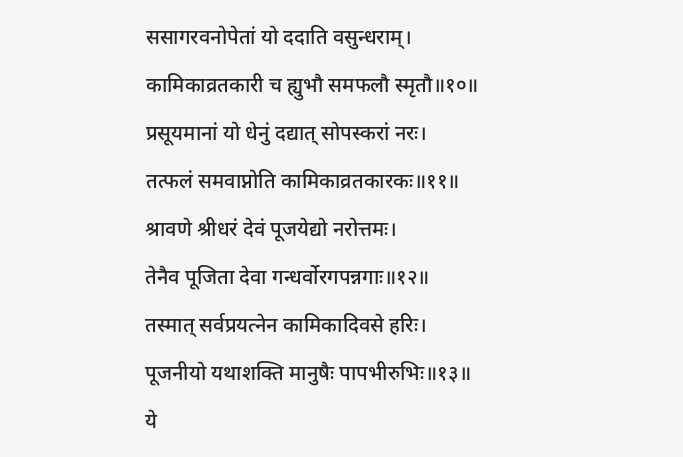ससागरवनोपेतां यो ददाति वसुन्धराम्।
कामिकाव्रतकारी च ह्युभौ समफलौ स्मृतौ॥१०॥
प्रसूयमानां यो धेनुं दद्यात् सोपस्करां नरः।
तत्फलं समवाप्नोति कामिकाव्रतकारकः॥११॥
श्रावणे श्रीधरं देवं पूजयेद्यो नरोत्तमः।
तेनैव पूजिता देवा गन्धर्वोरगपन्नगाः॥१२॥
तस्मात् सर्वप्रयत्नेन कामिकादिवसे हरिः।
पूजनीयो यथाशक्ति मानुषैः पापभीरुभिः॥१३॥
ये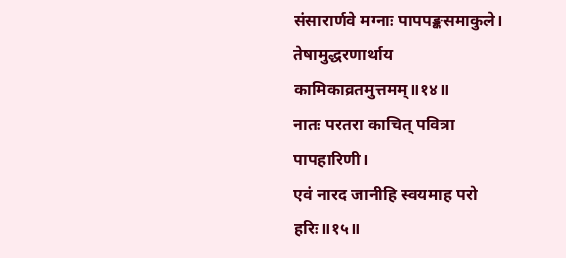संसारार्णवे मग्नाः पापपङ्कसमाकुले।
तेषामुद्धरणार्थाय कामिकाव्रतमुत्तमम्॥१४॥
नातः परतरा काचित् पवित्रा पापहारिणी।
एवं नारद जानीहि स्वयमाह परो हरिः॥१५॥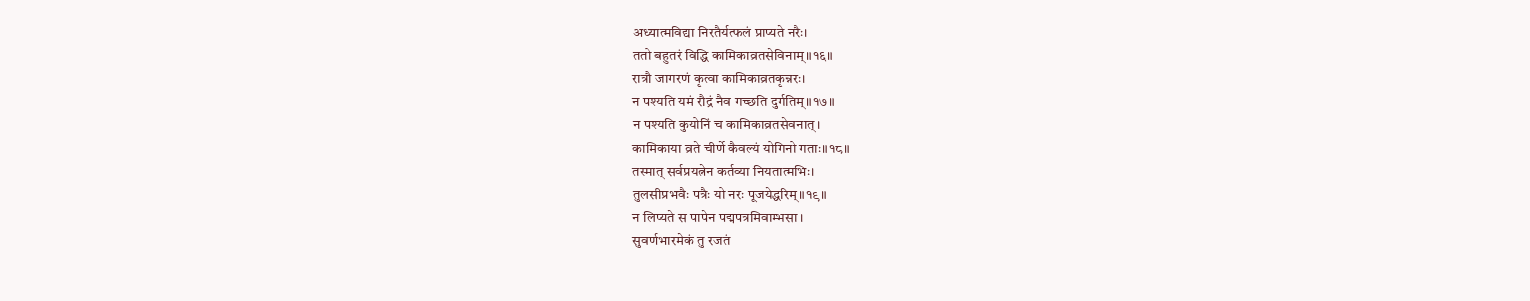अध्यात्मविद्या निरतैर्यत्फलं प्राप्यते नरैः।
ततो बहुतरं विद्धि कामिकाव्रतसेविनाम्॥१६॥
रात्रौ जागरणं कृत्वा कामिकाव्रतकृन्नरः।
न पश्यति यमं रौद्रं नैव गच्छति दुर्गतिम्॥१७॥
न पश्यति कुयोनिं च कामिकाव्रतसेवनात्।
कामिकाया व्रते चीर्णे कैवल्यं योगिनो गताः॥१८॥
तस्मात् सर्वप्रयत्नेन कर्तव्या नियतात्मभिः।
तुलसीप्रभवैः पत्रैः यो नरः पूजयेद्धरिम्॥१९॥
न लिप्यते स पापेन पद्मपत्रमिवाम्भसा।
सुवर्णभारमेकं तु रजतं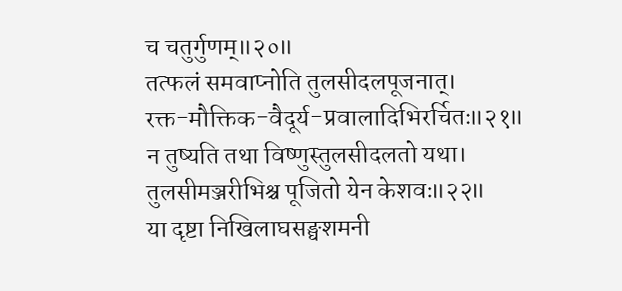च चतुर्गुणम्॥२०॥
तत्फलं समवाप्नोति तुलसीदलपूजनात्।
रक्त-मौक्तिक-वैदूर्य-प्रवालादिभिरर्चितः॥२१॥
न तुष्यति तथा विष्णुस्तुलसीदलतो यथा।
तुलसीमञ्जरीभिश्च पूजितो येन केशवः॥२२॥
या दृष्टा निखिलाघसङ्घशमनी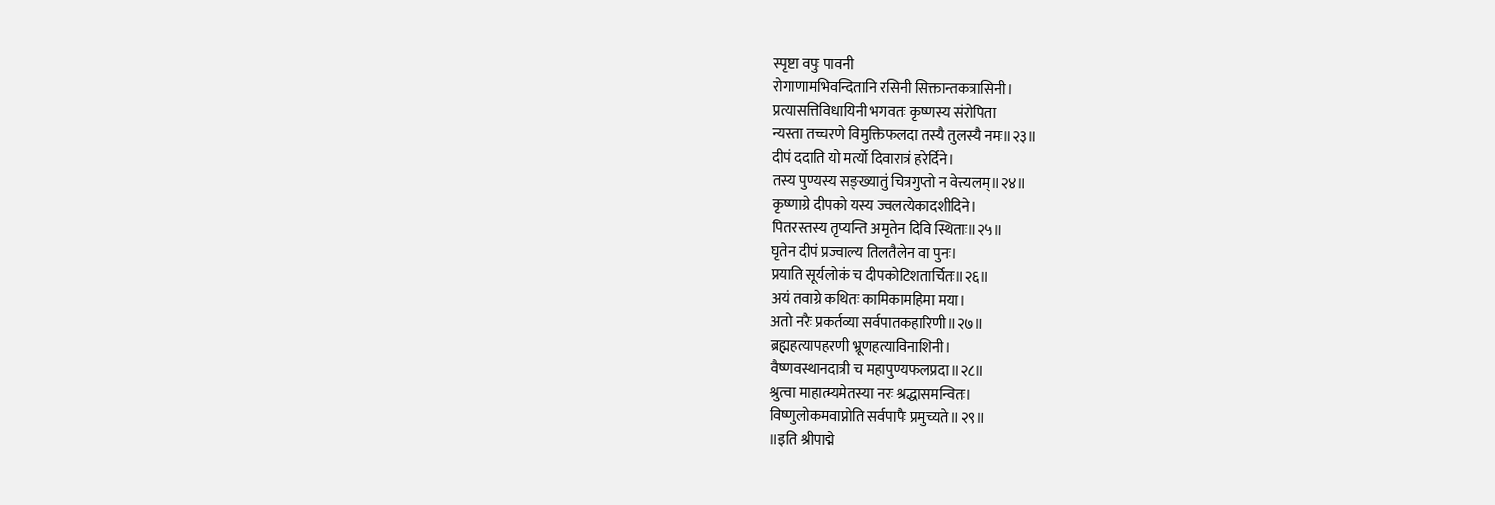स्पृष्टा वपुः पावनी
रोगाणामभिवन्दितानि रसिनी सिक्तान्तकत्रासिनी।
प्रत्यासत्तिविधायिनी भगवतः कृष्णस्य संरोपिता
न्यस्ता तच्चरणे विमुक्तिफलदा तस्यै तुलस्यै नमः॥२३॥
दीपं ददाति यो मर्त्यो दिवारात्रं हरेर्दिने।
तस्य पुण्यस्य सङ्ख्यातुं चित्रगुप्तो न वेत्त्यलम्॥२४॥
कृष्णाग्रे दीपको यस्य ज्वलत्येकादशीदिने।
पितरस्तस्य तृप्यन्ति अमृतेन दिवि स्थिताः॥२५॥
घृतेन दीपं प्रज्वाल्य तिलतैलेन वा पुनः।
प्रयाति सूर्यलोकं च दीपकोटिशतार्चितः॥२६॥
अयं तवाग्रे कथितः कामिकामहिमा मया।
अतो नरैः प्रकर्तव्या सर्वपातकहारिणी॥२७॥
ब्रह्महत्यापहरणी भ्रूणहत्याविनाशिनी।
वैष्णवस्थानदात्री च महापुण्यफलप्रदा॥२८॥
श्रुत्वा माहात्म्यमेतस्या नरः श्रद्धासमन्वितः।
विष्णुलोकमवाप्नोति सर्वपापैः प्रमुच्यते॥२९॥
॥इति श्रीपाद्मे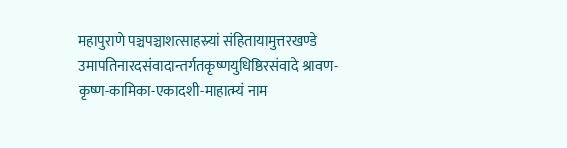महापुराणे पञ्चपञ्चाशत्साहस्र्यां संहितायामुत्तरखण्डे उमापतिनारदसंवादान्तर्गतकृष्णयुधिष्ठिरसंवादे श्रावण-कृष्ण-कामिका-एकादशी-माहात्म्यं नाम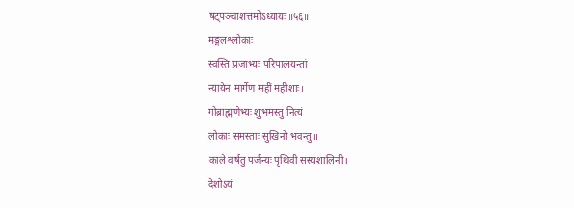षट्पञ्चाशत्तमोऽध्यायः॥५६॥
मङ्गलश्लोकाः
स्वस्ति प्रजाभ्यः परिपालयन्तां
न्यायेन मार्गेण महीं महीशाः।
गोब्राह्मणेभ्यः शुभमस्तु नित्यं
लोकाः समस्ताः सुखिनो भवन्तु॥
काले वर्षतु पर्जन्यः पृथिवी सस्यशालिनी।
देशोऽयं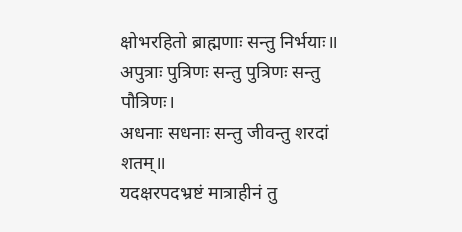क्षोभरहितो ब्राह्मणाः सन्तु निर्भयाः॥
अपुत्राः पुत्रिणः सन्तु पुत्रिणः सन्तु पौत्रिणः।
अधनाः सधनाः सन्तु जीवन्तु शरदां शतम्॥
यदक्षरपदभ्रष्टं मात्राहीनं तु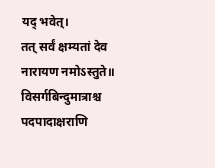यद् भवेत्।
तत् सर्वं क्षम्यतां देव नारायण नमोऽस्तुते॥
विसर्गबिन्दुमात्राश्च पदपादाक्षराणि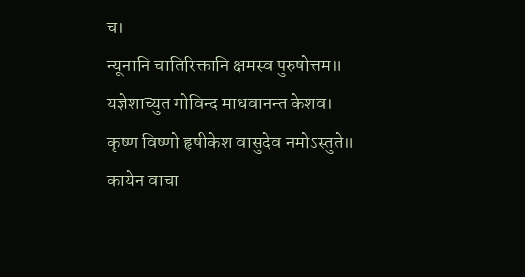च।
न्यूनानि चातिरिक्तानि क्षमस्व पुरुषोत्तम॥
यज्ञेशाच्युत गोविन्द माधवानन्त केशव।
कृष्ण विष्णो हृषीकेश वासुदेव नमोऽस्तुते॥
कायेन वाचा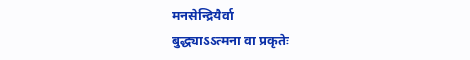मनसेन्द्रियैर्वा
बुद्ध्याऽऽत्मना वा प्रकृतेः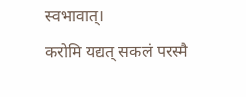स्वभावात्।
करोमि यद्यत् सकलं परस्मै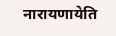नारायणायेति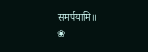समर्पयामि॥
❀